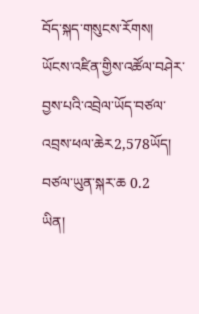བོད་སྐད་གསུངས་རོགས།
ཡོངས་འཛིན་གྱིས་འཚོལ་བཤེར་བྱས་པའི་འབྲེལ་ཡོད་བཙལ་འབྲས་ཕལ་ཆེར2,578ཡོད། བཙལ་ཡུན་སྐར་ཆ 0.2
ཡིན།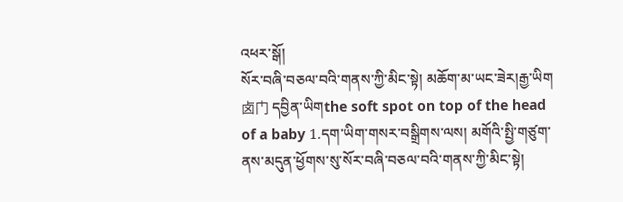འཕར་སྒོ།
སོར་བཞི་བཅལ་བའི་གནས་ཀྱི་མིང་སྟེ། མཆོག་མ་ཡང་ཟེར།རྒྱ་ཡིག卤门 དབྱིན་ཡིགthe soft spot on top of the head of a baby 1.དག་ཡིག་གསར་བསྒྲིགས་ལས། མགོའི་སྤྱི་གཙུག་ནས་མདུན་ཕྱོགས་སུ་སོར་བཞི་བཅལ་བའི་གནས་ཀྱི་མིང་སྟེ།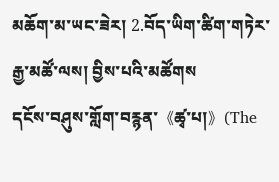མཆོག་མ་ཡང་ཟེར། 2.བོད་ཡིག་ཚིག་གཏེར་རྒྱ་མཚོ་ལས། བྱིས་པའི་མཚོགས
དངོས་བཤུས་གློག་བརྙན་《ཚྭ་པ།》(The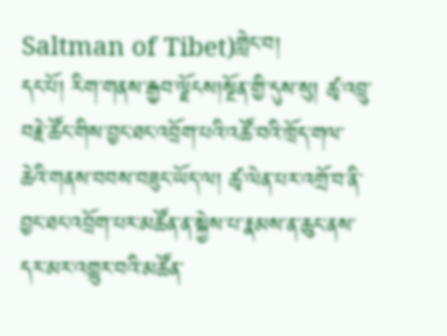Saltman of Tibet)གླེང་བ།
དང་པོ། རིག་གནས་རྒྱབ་ལྗོངས།སྔོན་གྱི་དུས་སུ། ཚྭ་འབྲུ་བརྗེ་ཚོང་གིས་བྱང་ཐང་འབྲོག་པའི་འཚོ་བའི་ཁྲོད་གལ་ཆེའི་གནས་བབས་བཟུང་ཡོད་ལ། ཚྭ་ལེན་པར་འགྲོ་བ་ནི་བྱང་ཐང་འབྲོག་པར་མཚོན་ན་སྐྱེས་པ་རྣམས་ན་ཆུང་ནས་དར་མར་འགྱུར་བའི་མཚོན་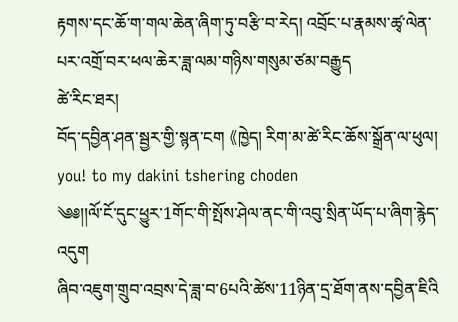རྟགས་དང་ཆོ་ག་གལ་ཆེན་ཞིག་ཏུ་བརྩི་བ་རེད། འབྲོང་པ་རྣམས་ཚྭ་ལེན་པར་འགྲོ་བར་ཕལ་ཆེར་ཟླ་ལམ་གཉིས་གསུམ་ཙམ་བརྒྱུད
ཚེ་རིང་ཐར།
བོད་དབྱིན་ཤན་སྦྱར་གྱི་སྙན་ངག 《ཁྱེད། རིག་མ་ཚེ་རིང་ཆོས་སྒྲོན་ལ་ཕུལ། you! to my dakini tshering choden
༄༅།།ལོ་ངོ་དུང་ཕྱུར་1གོང་གི་སྤོས་ཤེལ་ནང་གི་འབུ་སྲིན་ཡོད་པ་ཞིག་རྙེད་འདུག
ཞིབ་འཇུག་གྲུབ་འབྲས་དེ་ཟླ་བ་6པའི་ཚེས་11ཉིན་དྲ་ཐོག་ནས་དབྱིན་ཇིའི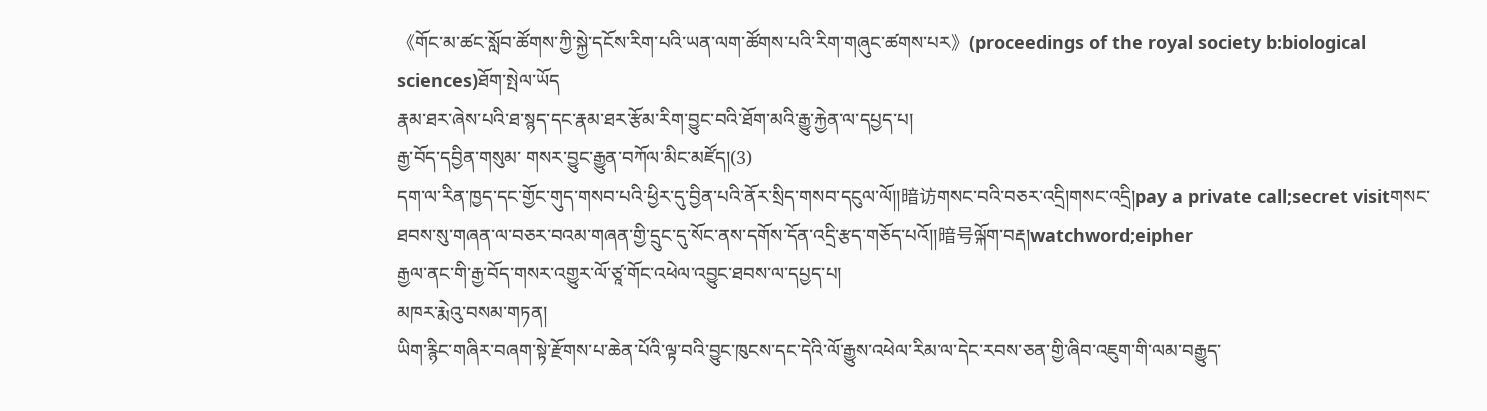《གོང་མ་ཚང་སློབ་ཚོགས་ཀྱི་སྐྱེ་དངོས་རིག་པའི་ཡན་ལག་ཚོགས་པའི་རིག་གཞུང་ཚགས་པར》(proceedings of the royal society b:biological sciences)ཐོག་སྤེལ་ཡོད
རྣམ་ཐར་ཞེས་པའི་ཐ་སྙད་དང་རྣམ་ཐར་རྩོམ་རིག་བྱུང་བའི་ཐོག་མའི་རྒྱུ་རྐྱེན་ལ་དཔྱད་པ།
རྒྱ་བོད་དབྱིན་གསུམ་ གསར་བྱུང་རྒྱུན་བཀོལ་མིང་མཛོད།(3)
དག་ལ་རིན་ཁྱད་དང་གྱོང་གུད་གསབ་པའི་ཕྱིར་དུ་བྱིན་པའི་ནོར་སྲིད་གསབ་དངུལ་ལོ།།暗访གསང་བའི་བཅར་འདྲི།གསང་འདྲི།pay a private call;secret visitགསང་ཐབས་སུ་གཞན་ལ་བཅར་བའམ་གཞན་གྱི་དྲུང་དུ་སོང་ནས་དགོས་དོན་འདྲི་རྩད་གཅོད་པའོ།།暗号ལྐོག་བརྡ།watchword;eipher
རྒྱལ་ནང་གི་རྒྱ་བོད་གསར་འགྱུར་ལོ་ཙཱ་གོང་འཕེལ་འབྱུང་ཐབས་ལ་དཔྱད་པ།
མཁར་རྨེའུ་བསམ་གཏན།
ཡིག་རྙིང་གཞིར་བཞག་སྟེ་རྫོགས་པ་ཆེན་པོའི་ལྟ་བའི་བྱུང་ཁུངས་དང་དེའི་ལོ་རྒྱུས་འཕེལ་རིམ་ལ་དེང་རབས་ཅན་གྱི་ཞིབ་འཇུག་གི་ལམ་བརྒྱུད་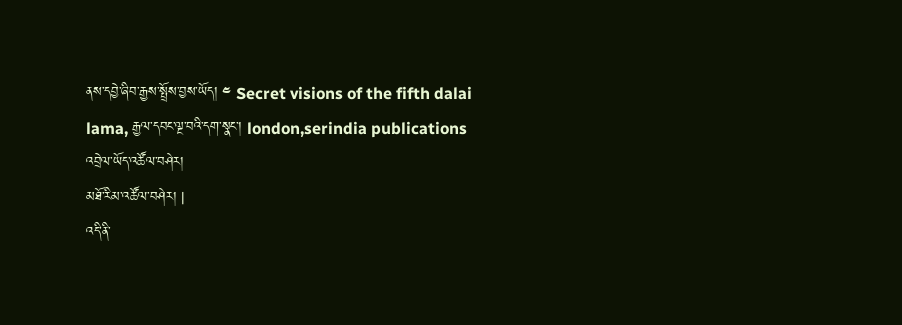ནས་དབྱེ་ཞིབ་རྒྱས་སྤྲོས་བྱས་ཡོད། ༤ Secret visions of the fifth dalai lama, རྒྱལ་དབང་ལྔ་བའི་དག་སྣང་། london,serindia publications
འབྲེལ་ཡོད་འཚོལ་བཤེར།
མཐོ་རིམ་འཚོལ་བཤེར། |
འདི་ནི་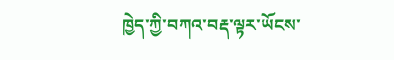ཁྱེད་ཀྱི་བཀའ་བརྡ་ལྟར་ཡོངས་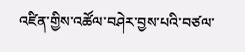འཛིན་གྱིས་འཚོལ་བཤེར་བྱས་པའི་བཙལ་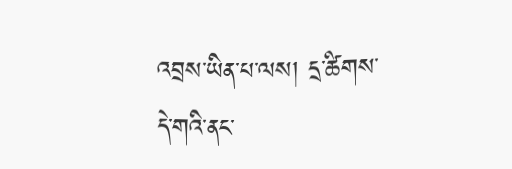འབྲས་ཡིན་པ་ལས། དྲ་ཚིགས་དེ་གའི་ནང་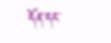དོན་དང་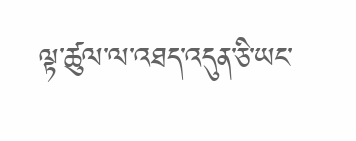ལྟ་ཚུལ་ལ་འཐད་འདུན་ཅི་ཡང་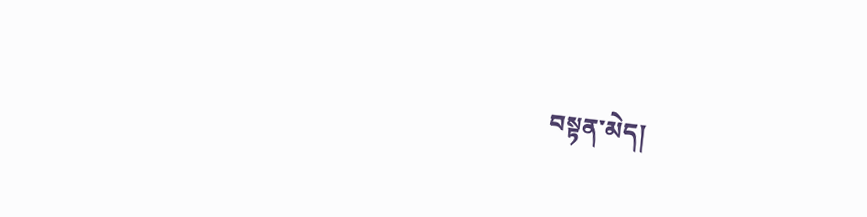བསྟན་མེད།